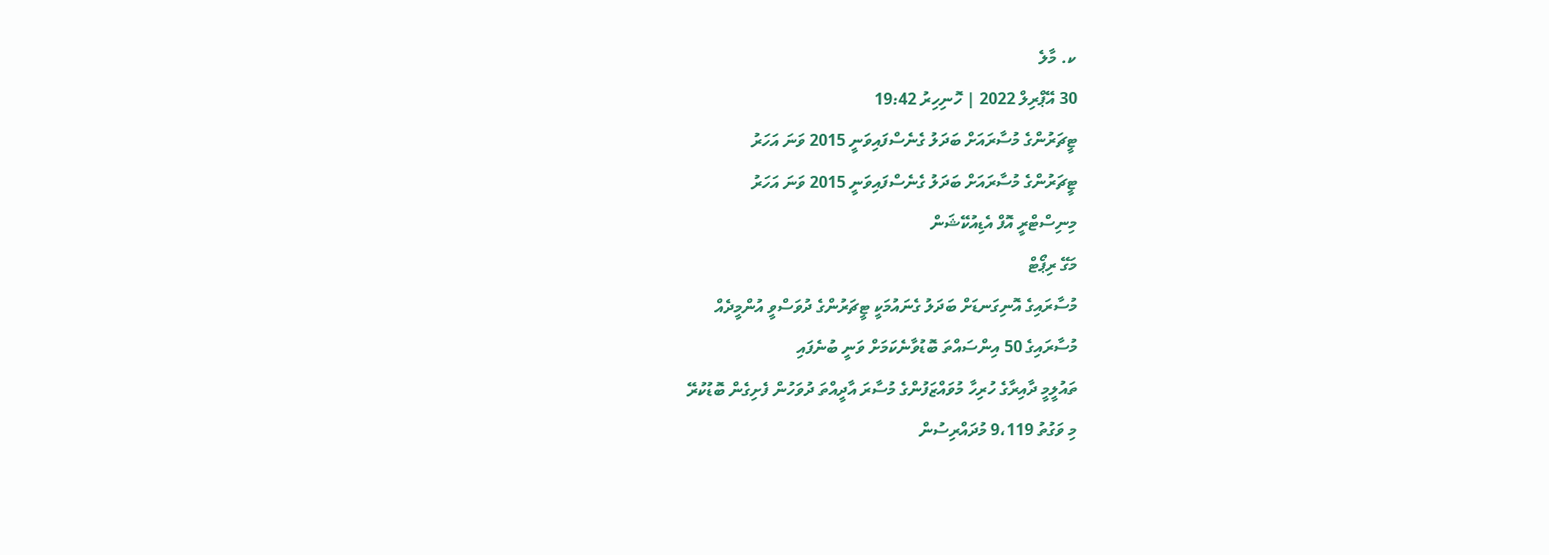ކ. މާލެ
30 އޭޕްރިލް 2022 | ހޮނިހިރު 19:42
ޓީޗަރުންގެ މުސާރައަށް ބަދަލު ގެނެސްފައިވަނީ 2015 ވަނަ އަހަރު
ޓީޗަރުންގެ މުސާރައަށް ބަދަލު ގެނެސްފައިވަނީ 2015 ވަނަ އަހަރު
މިނިސްޓްރީ އޮފް އެޑިއުކޭޝަން
މަގޭ ރިޕޯޓް
މުސާރައިގެ އޮނިގަނޑަށް ބަދަލު ގެނައުމަކީ ޓީޗަރުންގެ ދުވަސްވީ އުންމީދެއް
މުސާރައިގެ 50 އިންސައްތަ ބޮޑުވާނެކަމަށް ވަނީ ބުނެފައި
ތައުލީމީ ދާއިރާގެ ހުރިހާ މުވައްޒަފުންގެ މުސާރަ އާދީއްތަ ދުވަހުން ފެށިގެން ބޮޑުކުރޭ
މި ވަގުތު 9،119 މުދައްރިސުން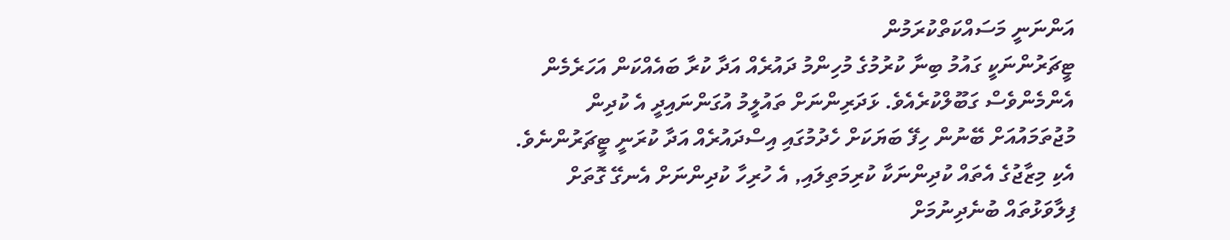އަންނަނީ މަސައްކަތްކުރަމުން
ޓީޗަރުންނަކީ ގައުމު ބިނާ ކުރުމުގެ މުހިންމު ދައުރެއް އަދާ ކުރާ ބައެއްކަން އަހަރެމެން އެންމެންވެސް ގަބޫލްކުރެއެވެ. ޅަދަރިންނަށް ތައުލީމު އުގަންނައިދީ އެ ކުދިން މުޖުތަމައުއަށް ބޭނުން ހިފޭ ބަޔަކަށް ހެދުމުގައި އިސްދައުރެއް އަދާ ކުރަނީ ޓީޗަރުންނެވެ. އެކި މިޒާޖުގެ އެތައް ކުދިންނަކާ ކުރިމަތިލައި, އެ ހުރިހާ ކުދިންނަށް އެނގޭ ގޮތަށް ފިލާވަޅުތައް ބުނެދިނުމަށް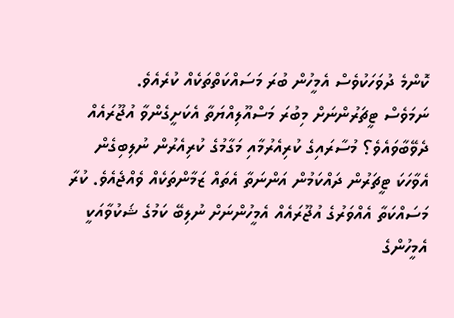ކޮންމެ ދުވަހަކުވެސް އެމީހުން ބުރަ މަސައްކަތްތަކެއް ކުރެއެވެ.
ނަމަވެސް ޓީޗަރުންނަށް މިބުރަ މަސްއޫލިއްޔަތާ އެކަށީގެންވާ އުޖޫރައެއް ދެވޭބާވައެވެ؟ މުސާރައިގެ ކުރިއެރުމާއި މަގާމުގެ ކުރިއެރުން ނުލިބިގެން އެވާހަކަ ޓީޗަރުން ދައްކަމުން އަންނަތާ އެތައް ޒަމާންތަކެއް ވެއްޖެއެވެ. ކުރާ މަސައްކަތާ އެއްވަރުގެ އުޖޫރައެއް އެމީހުންނަށް ނުލިބޭ ކަމުގެ ޝަކުވާއަކީ އެމީހުންގެ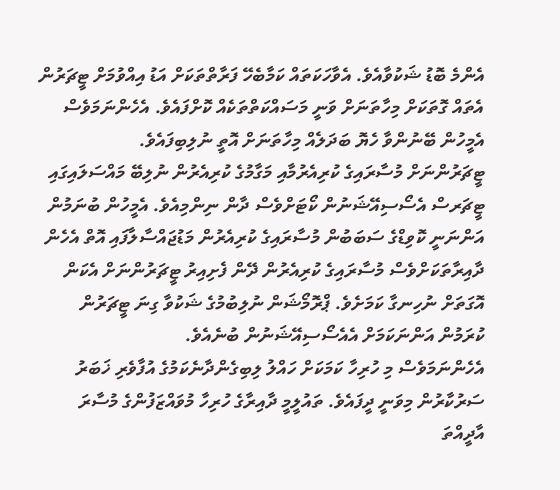އެންމެ ބޮޑު ޝަކުވާއެވެ. އެވާހަކަތައް ކަމާބެހޭ ފަރާތްތަކަށް އަޑު އިއްވުމަށް ޓީޗަރުން އެތައް ގޮތަކަށް މިހާތަނަށް ވަނީ މަސައްކަތްތަކެއް ކޮށްފައެވެ. އެހެންނަމަވެސް އެމީހުން ބޭނުންވާ ހެޔޮ ބަދަލެއް މިހާތަނަށް އޮތީ ނުލިބިފައެވެ.
ޓީޗަރުންނަށް މުސާރައިގެ ކުރިއެރުމާއި މަގާމުގެ ކުރިއެރުން ނުލިބޭ މައްސަލައިގައި ޓީޗަރސް އެސޯސިއޭޝަނުން ކޯޓަށްވެސް ދާން ނިންމިއެވެ. އެމީހުން ބުނަމުން އަންނަނީ ކޮވިޑްގެ ސަބަބުން މުސާރައިގެ ކުރިއެރުން މަޑުޖައްސާލާފައި އޮތް އެހެން ދާއިރާތަކަށްވެސް މުސާރައިގެ ކުރިއެރުން ދޭން ފެށިއިރު ޓީޗަރުންނަށް އެކަން އޮގަތަށް ނުހިނގާ ކަމަށެވެ. ޕްރޮމޯޝަން ނުލިބުމުގެ ޝަކުވާ ގިނަ ޓީޗަރުން ކުރަމުން އަންނަކަމަށް އެއެސޯސިއޭޝަނުން ބުނެއެވެ.
އެހެންނަމަވެސް މި ހުރިހާ ކަމަކަށް ހައްލު ލިބިގެންދާނެކަމުގެ އުފާވެރި ޚަބަރު ސަރުކާރުން މިވަނީ ދީފައެވެ. ތައުލީމީ ދާއިރާގެ ހުރިހާ މުވައްޒަފުންގެ މުސާރަ އާދީއްތަ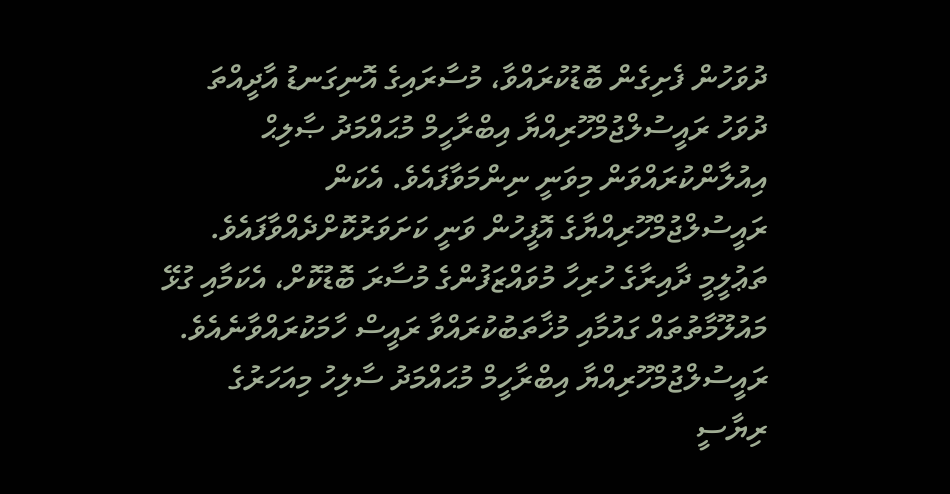ދުވަހުން ފެށިގެން ބޮޑުކުރައްވާ، މުސާރައިގެ އޮނިގަނޑު އާދީއްތަ ދުވަހު ރައީސުލްޖުމްހޫރިއްޔާ އިބްރާހީމް މުޙައްމަދު ޞާލިޙް އިއުލާންކުރައްވަން މިވަނީ ނިންމަވާފައެވެ. އެކަން ރައީސުލްޖުމްހޫރިއްޔާގެ އޮފީހުން ވަނީ ކަށަވަރުކޮށްދެއްވާފައެވެ. ތަޢުލީމީ ދާއިރާގެ ހުރިހާ މުވައްޒަފުންގެ މުސާރަ ބޮޑުކޮށް، އެކަމާއި ގުޅޭ މައުލޫމާތުތައް ގައުމާއި މުޚާތަބުކުރައްވާ ރައީސް ހާމަކުރައްވާނެއެވެ.
ރައީސުލްޖުމްހޫރިއްޔާ އިބްރާހީމް މުޙައްމަދު ސާލިހު މިއަހަރުގެ ރިޔާސީ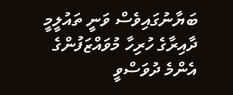ބަޔާނުގައިވެސް ވަނީ ތައުލީމީ ދާއިރާގެ ހުރިހާ މުވައްޒަފުންގެ އެންމެ ދުވަސްވީ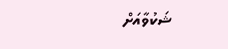ޝަކުވާއަށް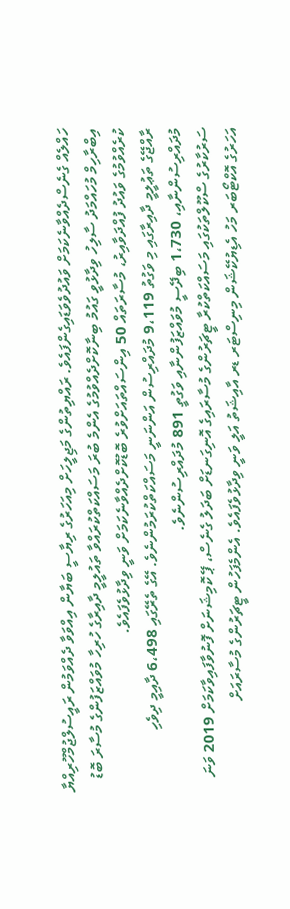ހައްލެއް ގެނެސްދެއްވާނެކަމަށް ވައުދުވެވަޑައިގެންފައެވެ. ރައްޔިތުންގެ މަޖިލީހަށް މިއަހަރުގެ ރިޔާސީ ބަޔާން އިއްވަވާ ދެއްވަމުން ރައީސުލްޖުމްހޫރިއްޔާ އިބްރާހިމް މުހައްމަދު ސާލިހު ވިދާޅުވީ ގައުމު ބިނާކޮށްދެއްވުމުގެ އެންމެ ބުރަ މަސައްކަތްކުރައްވާ ތައުލީމީ ދާއިރާގެ ހުރިހާ މުވައްޒަފުންގެ މުސާރަ ބޮޑު ކުރެއްވުމުގެ ވައުދު ފުއްދަވާއިރު، މުސާރަތައް 50 އިންސައްތައަށްވުރެ ބޮޑުކޮށްދެއްވާނެކަމަށް ވަނީ ވިދާޅުވެފައެވެ.
ރާއްޖޭގެ ތަޢުލީމީ ދާއިރާގައި މި ވަގުތު 9،119 މުދައްރިސުން އަންނަނީ މަސައްކަތްކުރަމުންނެވެ. އޭގެ ތެރޭގައި 6،498 ދާއިމީ ދިވެހި މުދައްރިސުންނާއި، 1،730 ބިދޭސީ މުވައްޒަފުންނާއި ވަގުތީ 891 މުދައްރިސުންނެވެ.
ސަރުކާރުގެ ސްކޫލްތަކުގައި މަސައްކަތްކުރާ ޓީޗަރުންގެ މުސާރައިގެ އޮނިގަނޑަށް ބަދަލު ގެނެސް، ޕޭ ކޮމިޝަނަށް ފޮނުވާފައިވާކަމަށް 2019 ވަނަ އަހަރުގެ އޮކްޓޯބަރ މަހު އެޑިޔުކޭޝަން މިނިސްޓަރ ޑރ އާއިޝަތު އަލީ ވަނީ ވިދާޅުވެފައެވެ. އެންމެފަހުން ޓީޗަރުންގެ މުސާރައަށް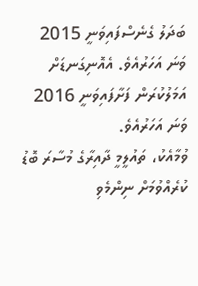ބަދަލު ގެނެސްފައިވަނީ 2015 ވަނަ އަހަރުއެވެ. އެއޮނިގަނޑަށް އަމަލުކުރަން ފަށާފައިވަނީ 2016 ވަނަ އަހަރުއެވެ.
ވުމާއެކު، ތައުލީމީ ދާއިރާގެ މުސާރަ ބޮޑު ކުރެއްވުމަށް ނިންމެވި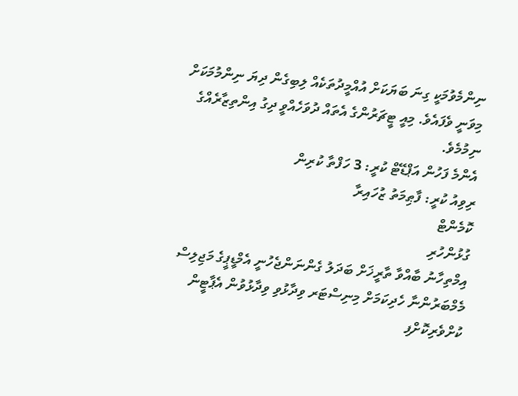ނިންމެވުމަކީ ގިނަ ބަޔަކަށް އުއްމީދުތަކެއް ލިބިގެން ދިޔަ ނިންމުމަކަށް މިވަނީ ވެފައެވެ. މިއީ ޓީޗަރުންގެ އެތައް ދުވަހެއްވީ ދިގު އިންތިޒާރެއްގެ ނިމުމެވެ.
އެންމެ ފަހުން އަޕްޑޭޓް ކުރީ: 3 ހަފްތާ ކުރިން
ރިވިއު ކުރީ: ފާޠިމަތު ޒުހައިރާ
ކޮމެންޓް
ގުޅުންހުރި
އިމްތިހާނު ބާއްވާ ތާރީޚަށް ބަދަލު ގެންނަންޖެހުނީ އެމްޑީޕީގެ މަޖިލިސް މެމްބަރުންނާ ހެދިކަމަށް މިނިސްޓަރ ވިދާޅުވި ވިދާޅުވުން އެޕާޓީން ކުށްވެރިކޮށްފި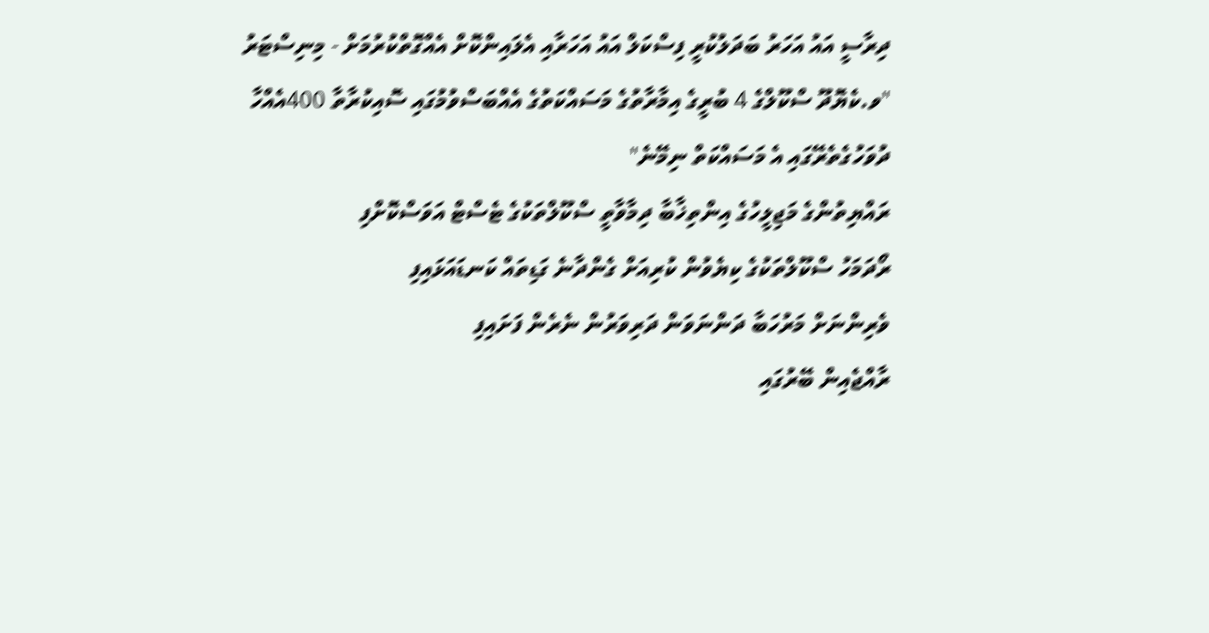ދިރާސީ އައު އަހަރު ބަދަލުކުރީ ފިސްކަލް އައު އަހަރާއި އެލައިންކޮށް އެއްގޮތްކުރުމަށް - މިނިސްޓަރު
"ވ.ކެޔޮދޫ ސްކޫލްގެ 4 ބުރީގެ އިމާރާތުގެ މަސައްކަތުގެ އެއްބަސްވުމުގައި ސޮއިކުރާތާ 400އެއްހާ ދުވަހުގެތެރޭގައި އެ މަސައްކަތް ނިމޭނެ"
ރައްޔިތުންގެ މަޖިލީހުގެ އިންތިޚާބާ ދިމާވާތީ ސްކޫލްތަކުގެ ޓެސްޓް އަވަސްކޮށްފި
ރޯދަމަހު ސްކޫލްތަކުގެ ކިޔެވުން ކުރިއަށް ގެންދާނެ ގަޑިތައް ކަނޑައަޅައިފި
ވެރިންނަށް މަރުހަބާ ދަންނަވަން ދަރިވަރުން ނެރެން ފަށައިފި
ރާއްޖެއިން ބޭރުގައި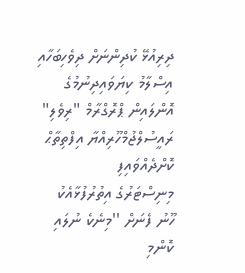ދިރިއުޅޭ ކުދިންނަށް ދިވެހިބަހާއި އިސްލާމު ކިޔަވައިދިނުމުގެ އޮންލައިން ޕްރޮގްރާމް "ރިވެލި" ރައީސުލްޖުމްހޫރިއްޔާ އިފްތިތާޙް ކޮށްދެއްވައިފި
މިނިސްޓަރުގެ އިތުރުފުޅާއެކު ހޫނު ފެނަށް ''މިނެކެ ނުލައި ކޮންމި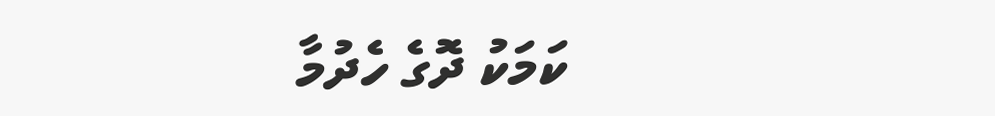ކަމަކު ދޮގެ ހެދުމާ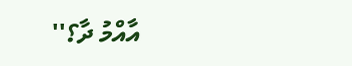އާއްމު ދާ؟''